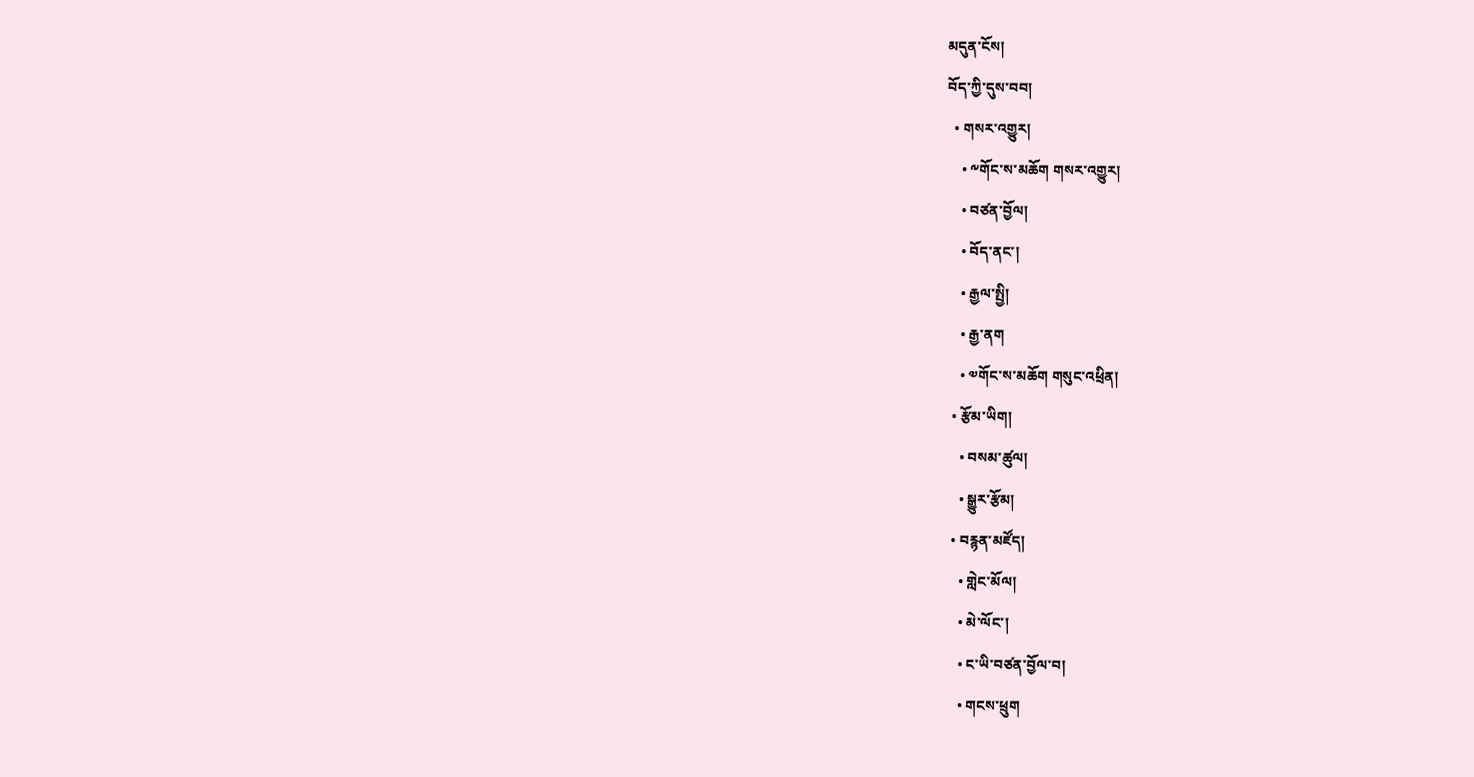མདུན་ངོས།
བོད་ཀྱི་དུས་བབ།
  • གསར་འགྱུར།
    • ༸གོང་ས་མཆོག གསར་འགྱུར།
    • བཙན་བྱོལ།
    • བོད་ནང་།
    • རྒྱལ་སྤྱི།
    • རྒྱ་ནག
    • ༧གོང་ས་མཆོག གསུང་འཕྲིན།
  • རྩོམ་ཡིག།
    • བསམ་ཚུལ།
    • སྒྱུར་རྩོམ།
  • བརྙན་མཛོད།
    • གླེང་མོལ།
    • མེ་ལོང་།
    • ང་ཡི་བཙན་བྱོལ་བ།
    • གངས་ཕྲུག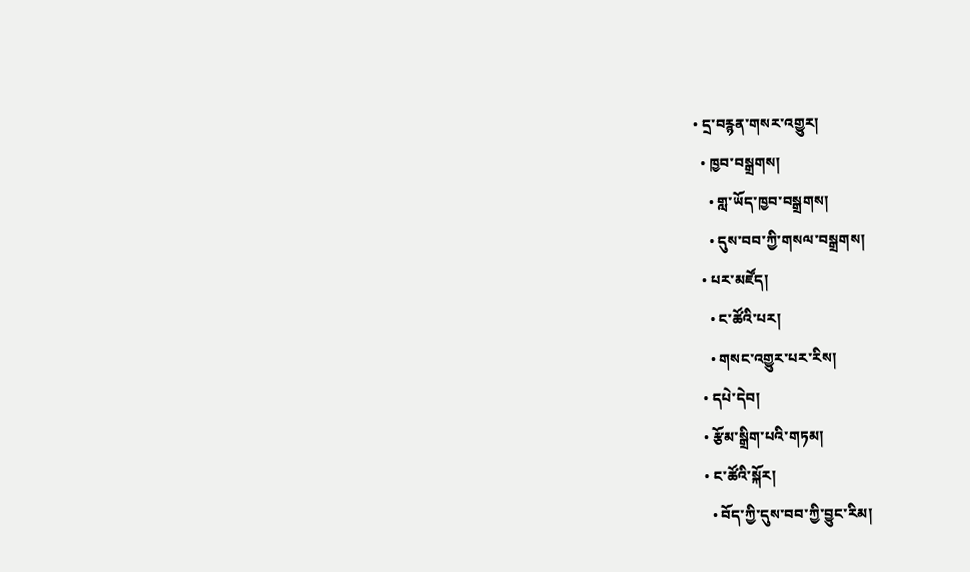• དྲ་བརྙན་གསར་འགྱུར།
  • ཁྱབ་བསྒྲགས།
    • གླ་ཡོད་ཁྱབ་བསྒྲགས།
    • དུས་བབ་ཀྱི་གསལ་བསྒྲགས།
  • པར་མཛོད།
    • ང་ཚོའི་པར།
    • གསང་འགྱུར་པར་རིས།
  • དཔེ་དེབ།
  • རྩོམ་སྒྲིག་པའི་གཏམ།
  • ང་ཚོའི་སྐོར།
    • བོད་ཀྱི་དུས་བབ་ཀྱི་བྱུང་རིམ།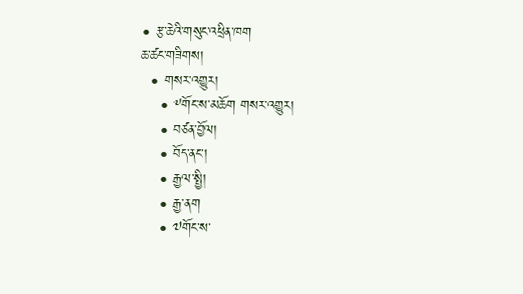• རྩ་ཆེའི་གསུང་འཕྲིན་ཁག
ཆ་ཚང་གཟིགས།
  • གསར་འགྱུར།
    • ༸གོང་ས་མཆོག གསར་འགྱུར།
    • བཙན་བྱོལ།
    • བོད་ནང་།
    • རྒྱལ་སྤྱི།
    • རྒྱ་ནག
    • ༧གོང་ས་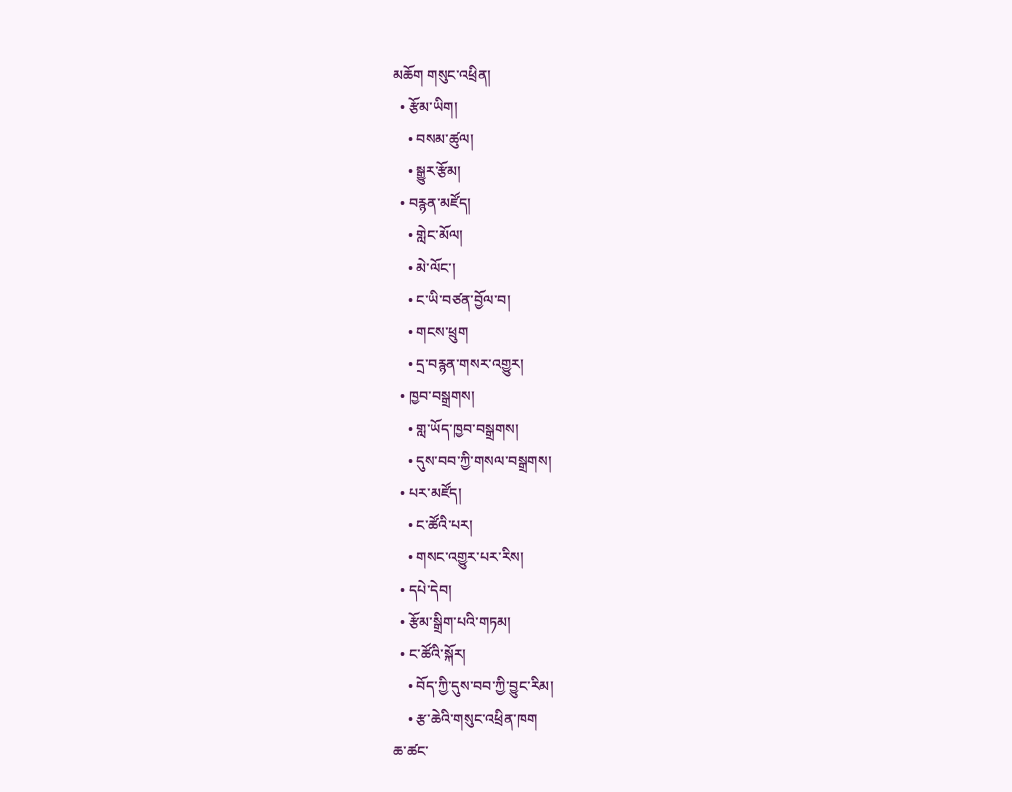མཆོག གསུང་འཕྲིན།
  • རྩོམ་ཡིག།
    • བསམ་ཚུལ།
    • སྒྱུར་རྩོམ།
  • བརྙན་མཛོད།
    • གླེང་མོལ།
    • མེ་ལོང་།
    • ང་ཡི་བཙན་བྱོལ་བ།
    • གངས་ཕྲུག
    • དྲ་བརྙན་གསར་འགྱུར།
  • ཁྱབ་བསྒྲགས།
    • གླ་ཡོད་ཁྱབ་བསྒྲགས།
    • དུས་བབ་ཀྱི་གསལ་བསྒྲགས།
  • པར་མཛོད།
    • ང་ཚོའི་པར།
    • གསང་འགྱུར་པར་རིས།
  • དཔེ་དེབ།
  • རྩོམ་སྒྲིག་པའི་གཏམ།
  • ང་ཚོའི་སྐོར།
    • བོད་ཀྱི་དུས་བབ་ཀྱི་བྱུང་རིམ།
    • རྩ་ཆེའི་གསུང་འཕྲིན་ཁག
ཆ་ཚང་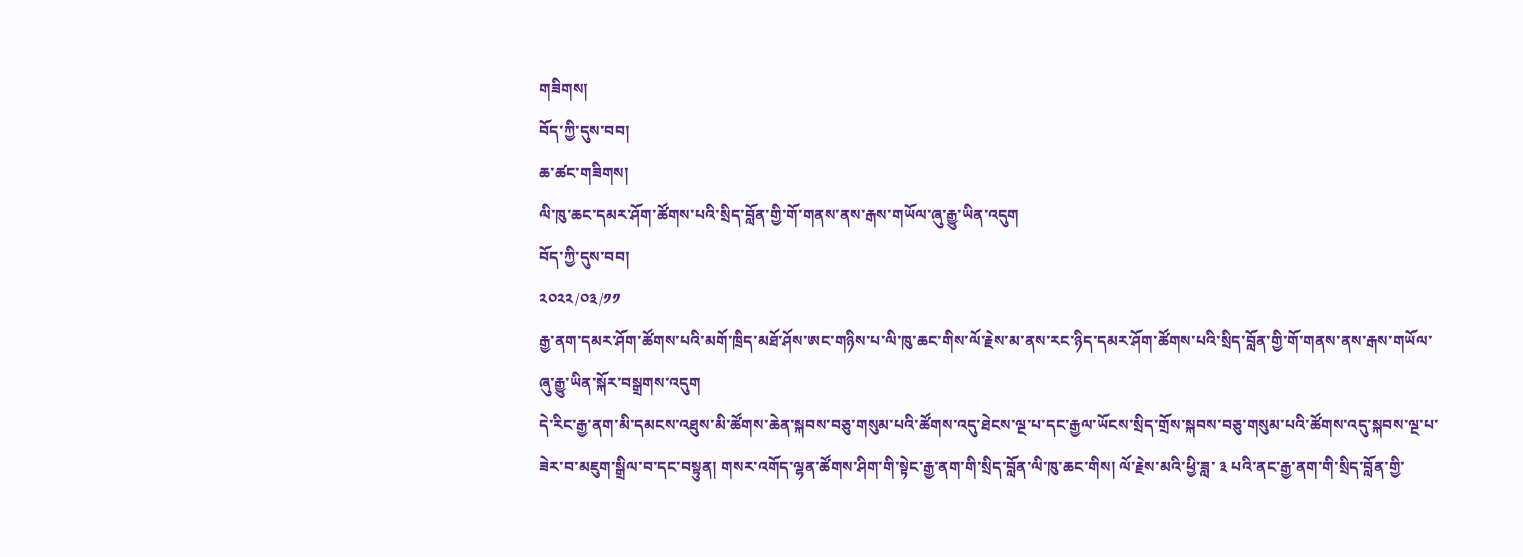གཟིགས།
བོད་ཀྱི་དུས་བབ།
ཆ་ཚང་གཟིགས།
ལི་ཁུ་ཆང་དམར་ཤོག་ཚོགས་པའི་སྲིད་བློན་གྱི་གོ་གནས་ནས་རྒས་གཡོལ་ཞུ་རྒྱུ་ཡིན་འདུག
བོད་ཀྱི་དུས་བབ།
༢༠༢༢/༠༣/༡༡
རྒྱ་ནག་དམར་ཤོག་ཚོགས་པའི་མགོ་ཁྲིད་མཐོ་ཤོས་ཨང་གཉིས་པ་ལི་ཁུ་ཆང་གིས་ལོ་རྗེས་མ་ནས་རང་ཉིད་དམར་ཤོག་ཚོགས་པའི་སྲིད་བློན་གྱི་གོ་གནས་ནས་རྒས་གཡོལ་ཞུ་རྒྱུ་ཡིན་སྐོར་བསྒྲགས་འདུག
དེ་རིང་རྒྱ་ནག་མི་དམངས་འཐུས་མི་ཚོགས་ཆེན་སྐབས་བཅུ་གསུམ་པའི་ཚོགས་འདུ་ཐེངས་ལྔ་པ་དང་རྒྱལ་ཡོངས་སྲིད་གྲོས་སྐབས་བཅུ་གསུམ་པའི་ཚོགས་འདུ་སྐབས་ལྔ་པ་ཟེར་བ་མཇུག་སྒྲིལ་བ་དང་བསྟུན། གསར་འགོད་ལྷན་ཚོགས་ཤིག་གི་སྟེང་རྒྱ་ནག་གི་སྲིད་བློན་ལི་ཁུ་ཆང་གིས། ལོ་རྗེས་མའི་ཕྱི་ཟླ་ ༣ པའི་ནང་རྒྱ་ནག་གི་སྲིད་བློན་གྱི་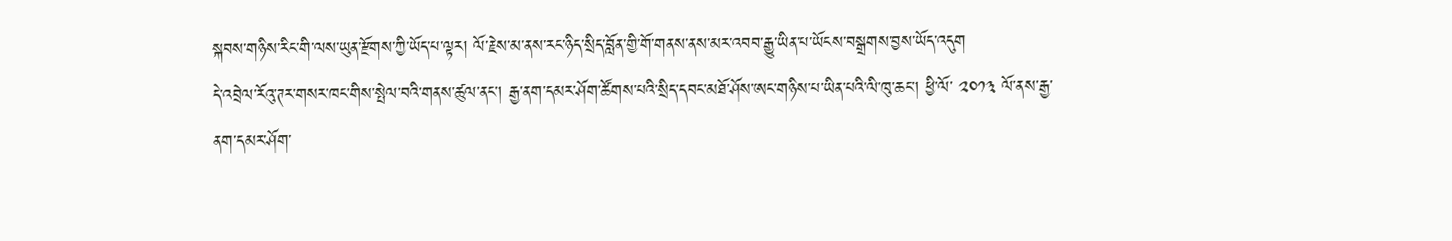སྐབས་གཉིས་རིང་གི་ལས་ཡུན་རྫོགས་ཀྱི་ཡོད་པ་ལྟར། ལོ་རྗེས་མ་ནས་རང་ཉིད་སྲིད་བློན་གྱི་གོ་གནས་ནས་མར་འབབ་རྒྱུ་ཡིན་པ་ཡོངས་བསྒྲགས་བྱས་ཡོད་འདུག
དེ་འབྲེལ་རོའུ་ཊར་གསར་ཁང་གིས་སྤེལ་བའི་གནས་ཚུལ་ནང་། རྒྱ་ནག་དམར་ཤོག་ཚོགས་པའི་སྲིད་དབང་མཐོ་ཤོས་ཨང་གཉིས་པ་ཡིན་པའི་ལི་ཁུ་ཆང་། ཕྱི་ལོ་ ༢༠༡༣ ལོ་ནས་རྒྱ་ནག་དམར་ཤོག་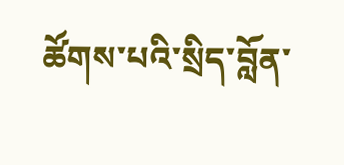ཚོགས་པའི་སྲིད་བློན་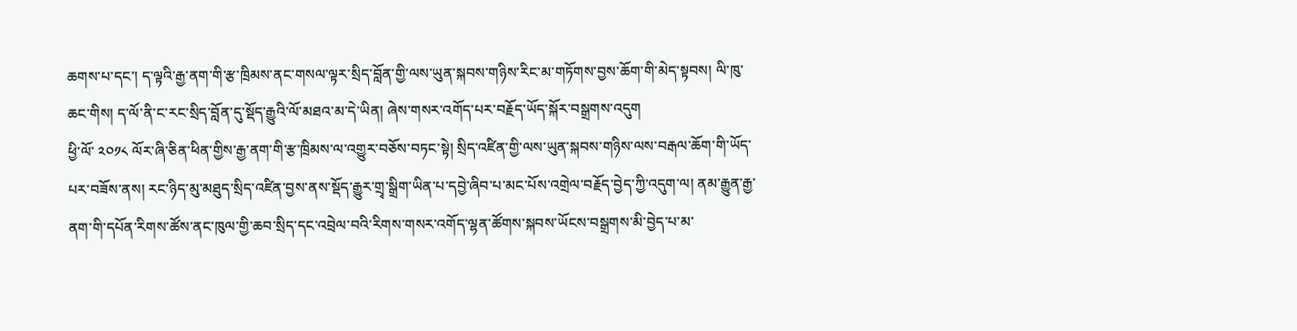ཆགས་པ་དང་། ད་ལྟའི་རྒྱ་ནག་གི་རྩ་ཁྲིམས་ནང་གསལ་ལྟར་སྲིད་བློན་གྱི་ལས་ཡུན་སྐབས་གཉིས་རིང་མ་གཏོགས་བྱས་ཆོག་གི་མེད་སྟབས། ལི་ཁུ་ཆང་གིས། ད་ལོ་ནི་ང་རང་སྲིད་བློན་དུ་སྡོད་རྒྱུའི་ལོ་མཐའ་མ་དེ་ཡིན། ཞེས་གསར་འགོད་པར་བརྗོད་ཡོད་སྐོར་བསྒྲགས་འདུག
ཕྱི་ལོ་ ༢༠༡༨ ལོར་ཞི་ཅིན་ཕིན་གྱིས་རྒྱ་ནག་གི་རྩ་ཁྲིམས་ལ་འགྱུར་བཅོས་བཏང་སྟེ། སྲིད་འཛིན་གྱི་ལས་ཡུན་སྐབས་གཉིས་ལས་བརྒལ་ཆོག་གི་ཡོད་པར་བཟོས་ནས། རང་ཉིད་མུ་མཐུད་སྲིད་འཛིན་བྱས་ནས་སྡོད་རྒྱུར་གྲྭ་སྒྲིག་ཡིན་པ་དབྱེ་ཞིབ་པ་མང་པོས་འགྲེལ་བརྗོད་བྱེད་ཀྱི་འདུག་ལ། ནམ་རྒྱུན་རྒྱ་ནག་གི་དཔོན་རིགས་ཚོས་ནང་ཁུལ་གྱི་ཆབ་སྲིད་དང་འབྲེལ་བའི་རིགས་གསར་འགོད་ལྷན་ཚོགས་སྐབས་ཡོངས་བསྒྲགས་མི་བྱེད་པ་མ་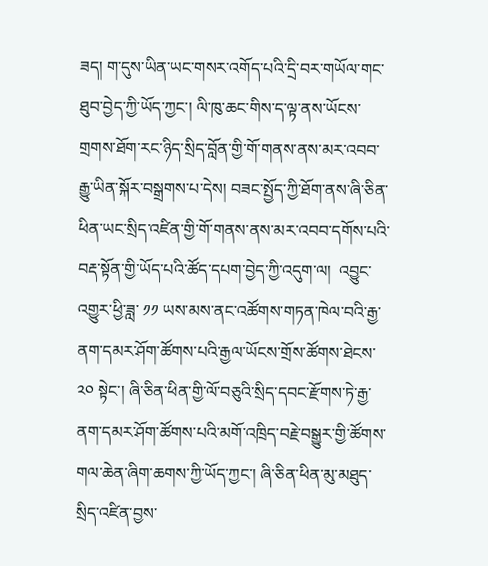ཟད། ག་དུས་ཡིན་ཡང་གསར་འགོད་པའི་དྲི་བར་གཡོལ་གང་ཐུབ་བྱེད་ཀྱི་ཡོད་ཀྱང་། ལི་ཁུ་ཆང་གིས་ད་ལྟ་ནས་ཡོངས་གྲགས་ཐོག་རང་ཉིད་སྲིད་བློན་གྱི་གོ་གནས་ནས་མར་འབབ་རྒྱུ་ཡིན་སྐོར་བསྒྲགས་པ་དེས། བཟང་སྤྱོད་ཀྱི་ཐོག་ནས་ཞི་ཅིན་ཕིན་ཡང་སྲིད་འཛིན་གྱི་གོ་གནས་ནས་མར་འབབ་དགོས་པའི་བརྡ་སྟོན་གྱི་ཡོད་པའི་ཚོད་དཔག་བྱེད་ཀྱི་འདུག་ལ།  འབྱུང་འགྱུར་ཕྱི་ཟླ་ ༡༡ ཡས་མས་ནང་འཚོགས་གཏན་ཁེལ་བའི་རྒྱ་ནག་དམར་ཤོག་ཚོགས་པའི་རྒྱལ་ཡོངས་གྲོས་ཚོགས་ཐེངས་ ༢༠ སྟེང་། ཞི་ཅིན་ཕིན་གྱི་ལོ་བཅུའི་སྲིད་དབང་རྫོགས་ཏེ་རྒྱ་ནག་དམར་ཤོག་ཚོགས་པའི་མགོ་འཁྲིད་བརྗེ་བསྒྱུར་གྱི་ཚོགས་གལ་ཆེན་ཞིག་ཆགས་ཀྱི་ཡོད་ཀྱང་། ཞི་ཅིན་ཕིན་མུ་མཐུད་སྲིད་འཛིན་བྱས་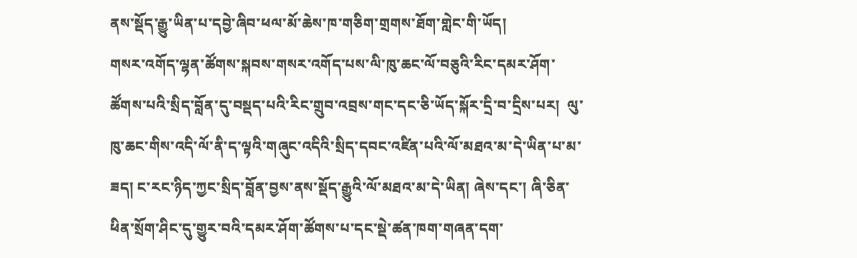ནས་སྡོད་རྒྱུ་ཡིན་པ་དབྱེ་ཞིབ་ཕལ་མོ་ཆེས་ཁ་གཅིག་གྲགས་ཐོག་གླེང་གི་ཡོད།
གསར་འགོད་ལྷན་ཚོགས་སྐབས་གསར་འགོད་པས་ལི་ཁུ་ཆང་ལོ་བཅུའི་རིང་དམར་ཤོག་ཚོགས་པའི་སྲིད་བློན་དུ་བསྡད་པའི་རིང་གྲུབ་འབྲས་གང་དང་ཅི་ཡོད་སྐོར་དྲི་བ་དྲིས་པར།  ལུ་ཁུ་ཆང་གིས་འདི་ལོ་ནི་ད་ལྟའི་གཞུང་འདིའི་སྲིད་དབང་འཛིན་པའི་ལོ་མཐའ་མ་དེ་ཡིན་པ་མ་ཟད། ང་རང་ཉིད་ཀྱང་སྲིད་བློན་བྱས་ནས་སྡོད་རྒྱུའི་ལོ་མཐའ་མ་དེ་ཡིན། ཞེས་དང་། ཞི་ཅིན་ཕིན་སྲོག་ཤིང་དུ་གྱུར་བའི་དམར་ཤོག་ཚོགས་པ་དང་སྡེ་ཚན་ཁག་གཞན་དག་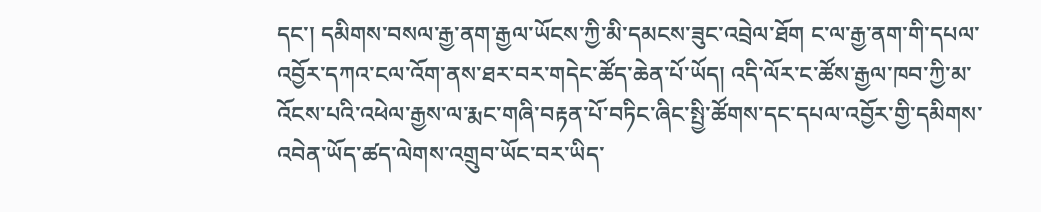དང་། དམིགས་བསལ་རྒྱ་ནག་རྒྱལ་ཡོངས་ཀྱི་མི་དམངས་ཟུང་འབྲེལ་ཐོག ང་ལ་རྒྱ་ནག་གི་དཔལ་འབྱོར་དཀའ་ངལ་འོག་ནས་ཐར་བར་གདེང་ཚོད་ཆེན་པོ་ཡོད། འདི་ལོར་ང་ཚོས་རྒྱལ་ཁབ་ཀྱི་མ་འོངས་པའི་འཕེལ་རྒྱས་ལ་རྨང་གཞི་བརྟན་པོ་བཏིང་ཞིང་སྤྱི་ཚོགས་དང་དཔལ་འབྱོར་གྱི་དམིགས་འབེན་ཡོད་ཚད་ལེགས་འགྲུབ་ཡོང་བར་ཡིད་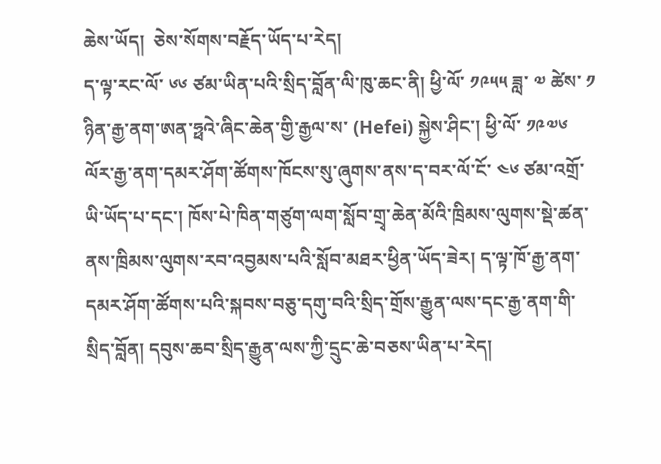ཆེས་ཡོད།  ཅེས་སོགས་བརྗོད་ཡོད་པ་རེད།
ད་ལྟ་རང་ལོ་ ༦༦ ཙམ་ཡིན་པའི་སྲིད་བློན་ལི་ཁུ་ཆང་ནི། ཕྱི་ལོ་ ༡༩༥༥ ཟླ་ ༧ ཚེས་ ༡ ཉིན་རྒྱ་ནག་ཨན་ཧྥའེ་ཞིང་ཆེན་གྱི་རྒྱལ་ས་ (Hefei) སྐྱེས་ཤིང་། ཕྱི་ལོ་ ༡༩༧༦ ལོར་རྒྱ་ནག་དམར་ཤོག་ཚོགས་ཁོངས་སུ་ཞུགས་ནས་ད་བར་ལོ་ངོ་ ༤༦ ཙམ་འགྲོ་ཡི་ཡོད་པ་དང་། ཁོས་པེ་ཁིན་གཙུག་ལག་སློབ་གྲྭ་ཆེན་མོའི་ཁྲིམས་ལུགས་སྡེ་ཚན་ནས་ཁྲིམས་ལུགས་རབ་འབྱམས་པའི་སློབ་མཐར་ཕྱིན་ཡོད་ཟེར། ད་ལྟ་ཁོ་རྒྱ་ནག་དམར་ཤོག་ཚོགས་པའི་སྐབས་བཅུ་དགུ་བའི་སྲིད་གྲོས་རྒྱུན་ལས་དང་རྒྱ་ནག་གི་སྲིད་བློན། དབུས་ཆབ་སྲིད་རྒྱུན་ལས་ཀྱི་དྲུང་ཆེ་བཅས་ཡིན་པ་རེད།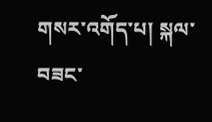གསར་འགོད་པ། སྐལ་བཟང་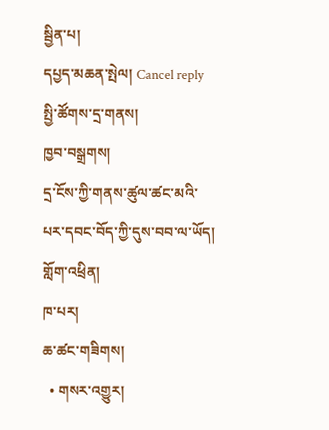སྦྱིན་པ།
དཔྱད་མཆན་སྤེལ། Cancel reply
སྤྱི་ཚོགས་དྲ་གནས།
ཁྱབ་བསྒྲགས།
དྲ་ངོས་ཀྱི་གནས་ཚུལ་ཚང་མའི་པར་དབང་བོད་ཀྱི་དུས་བབ་ལ་ཡོད།
གློག་འཕྲིན།
ཁ་པར།
ཆ་ཚང་གཟིགས།
  • གསར་འགྱུར།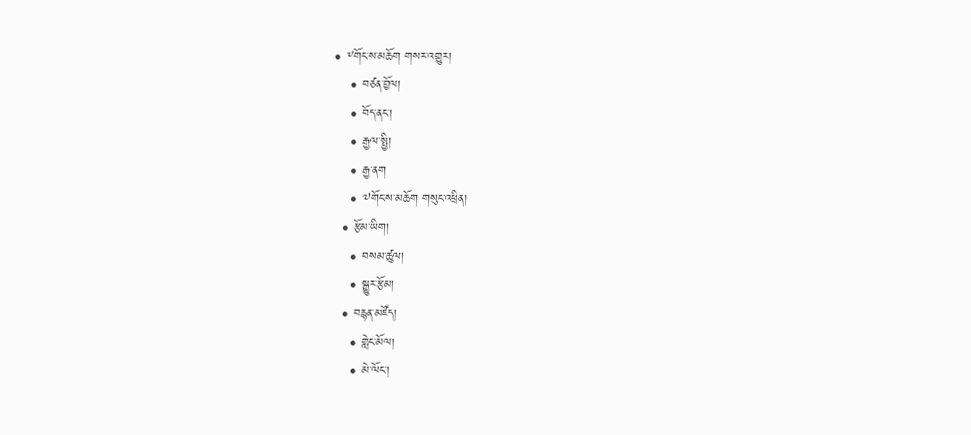• ༸གོང་ས་མཆོག གསར་འགྱུར།
    • བཙན་བྱོལ།
    • བོད་ནང་།
    • རྒྱལ་སྤྱི།
    • རྒྱ་ནག
    • ༧གོང་ས་མཆོག གསུང་འཕྲིན།
  • རྩོམ་ཡིག།
    • བསམ་ཚུལ།
    • སྒྱུར་རྩོམ།
  • བརྙན་མཛོད།
    • གླེང་མོལ།
    • མེ་ལོང་།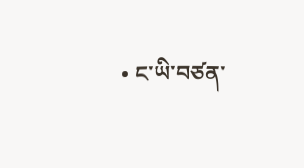• ང་ཡི་བཙན་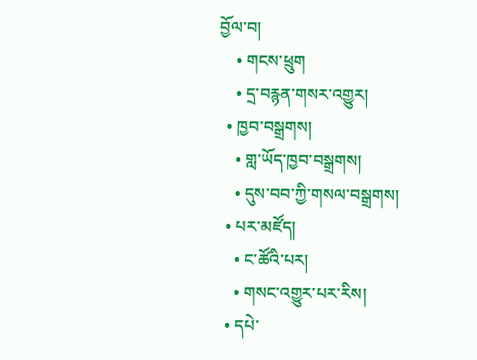བྱོལ་བ།
    • གངས་ཕྲུག
    • དྲ་བརྙན་གསར་འགྱུར།
  • ཁྱབ་བསྒྲགས།
    • གླ་ཡོད་ཁྱབ་བསྒྲགས།
    • དུས་བབ་ཀྱི་གསལ་བསྒྲགས།
  • པར་མཛོད།
    • ང་ཚོའི་པར།
    • གསང་འགྱུར་པར་རིས།
  • དཔེ་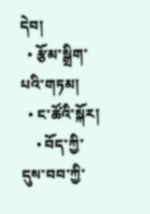དེབ།
  • རྩོམ་སྒྲིག་པའི་གཏམ།
  • ང་ཚོའི་སྐོར།
    • བོད་ཀྱི་དུས་བབ་ཀྱི་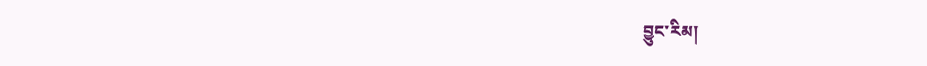བྱུང་རིམ།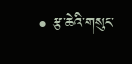• རྩ་ཆེའི་གསུང་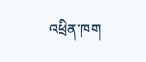འཕྲིན་ཁག